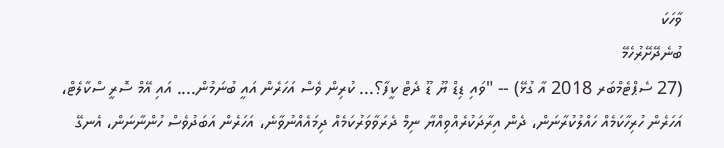ވާހަކަ
ބުނެދޭށޭރުހެމޭ
(27 ސެޕްޓެމްބަރ 2018 އާ ގުޅޭ) -- "ވައި ޑިޑް ޔޫ ޑޫ ދެޓް ކީފާ؟... ކުރިން ވެސް އަހަރެން އައީ ބުނަމުން.... އައި އޭމް ސޮރީ ސްކާލެޓް، އަހަރެން ހުރިހާކަމެއް ހައްލުކުރާނަން، ދެން އިރާދަކުރެއްވިއްޔާ ނިމް ދެރަވާވަރުކަމެއް ދިމައެއްނުވާނެ، އަހަރެން އަބަދުވެސް ހުންނާނަން، އެނގޭ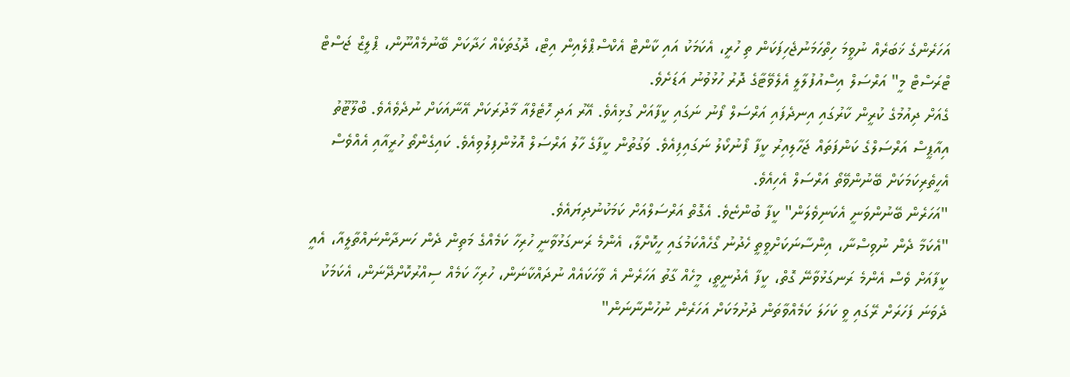އަހަރެންގެ ޚަބަރެއް ނުވީމަ ހިތްހަމަނުޖެހިފަކަން ތި ހުރީ، އެކަމަކު އައި ކާންޓް އެކްސްޕްލެއިން އިޓް، ދޮގުތަކެއް ހަދާކަށް ބޭނުމެއްނޫން، ޕްލީޒް ޖަސްޓް ޓްރަސްޓް މީ" އަރްސަލް އިސްއުފުލާލީ އެލެވޭޓާގެ ދޮރު ހުޅުވުނު އަޑަށެވެ.
ގެއަށް ދިއުމުގެ ކުރީން ކާރުގައި އިނދެފައި އަރްސަލް ފޯނު ނަގައި ކީފާއަށް ގުޅިއެވެ. އޭރު އަދި ހޮޓެލްއާ މާދުރަކަށް އޭނާއަކަށް ނުދެވެއެވެ. ބްލޫޓޫތު އިއާޕީސް އަރްސަލްގެ ކަންފަތައް ޖަހާލިއިރު ކީފާ ފޯނުކޯލު ނަގައިފިއެވެ. ވަގުތުން ކީފާގެ ހާލު އަރްސަލް އޮޅުންފިލުވިއެވެ. ކައިގެންތޯ ހުރީއާއި އެއްވެސް އެހީތެރިކަމަކަށް ބޭނުންވޭތޯ އަރްސަލް އެހިއެވެ.
"އަހަރެން ބޭނުންވަނީ އެކަނިވެލަން" ކީފާ ބުންޏެވެ. އެގޮތް އަރްސަލްއަށް ކަމަކުނުދިޔައެވެ.
"އެކަމާ ދެން ނުވިސްނާ، އިންސާނަކަށްވީތީ ހެދުނު ގޯހެއްކަމުގައި ހީކޮށްލާ، އެންމެ ރަނގަޅުވާނީ ހުރިހާ ކަމެއްގެ މަތިން ދެން ހަނދާންނައްތާލީއާ، އެއީ ކީފާއަށް ވެސް އެންމެ ރަނގަޅުވާނޭ ގޮތް، ކީފާ އެދުނީތީ، މީހެއް ގާތު އަހަރެން އެ ވާހަކައެއް ނުދައްކާނަން، ހުރިހާ ކަމެއް ސިއްރުކޮށްދޭނަން، އެކަމަކު ދެވަނަ ފަހަރަށް ރޭގައި ވީ ކަހަލަ ކަމެއްވާތަން ދުށުމަކަށް އަހަރެން ނުހުންނާނަން"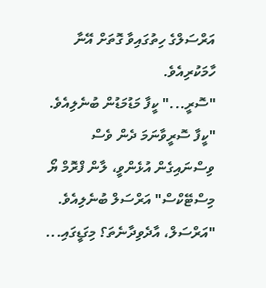އަރްސަލްގެ ހިތުގައިވާ ގޮތަށް އޭނާ ހާމަކުރިއެވެ.
"ސޮރީ..." ކީފާ މަޑުމަޑުން ބުނެލިއެވެ.
"ކީފާ ސޮރީވާނަމަ ދެން ވެސް ވިސްނައިގެން އުޅެންވީ، ލާން ފްރޮމް ޔޯ މިސްޓޭކްސް" އަރްސަލް ބުނެލިއެވެ.
"އަރްސަލް، އާދެވިދާނެތަ؟ މިގަޑީގައި...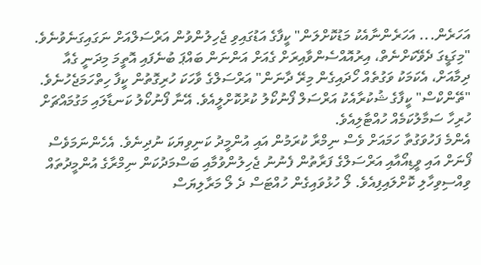އަހަރެން... އަހަރެންނާއެކު މަޑުކޮށްލަން" ކީފާގެ އަޑުގައިވި ޖެހިލުންވުން އަރްސަލްއަށް ނަގައިގަނެވުނެވެ.
"މިގަޑީގަ ދެވޭކަށްނެތް، އިރުއޮއްސެންވާއިރަށް ގެއަށް އަންނަން ބައްޕަ ބުނެފައި އޮތީމަ މިދަނީ ގެއާ ދިމާއަށް، އެކަމަކު ވަގުތެއް ހޯދައިގެން މިރޭ ދާނަން" އަރްސަލްގެ ވާހަކަ ހުރިގޮތުން ކީފާ ހިތްހަމަޖެހުނެވެ.
"ތޭންކްސް" ކީފާގެ ޝުކުރާއެކު އަރްސަލް ފޯނުކޯލު ކުރުކޮށްލީއެވެ. އޭނާ ފޯނުކޯލު ކަނޑާލައި މަގުމައްޗަށް ހުރިހާ ސަމާލުކަމެއް ހުއްޓާލިއެވެ.
އެންމެ ފަހުވަގުތާ ހަމައަށް ވެސް ނިމްރާ ކުރަމުން އައި އުންމީދު ކަނިވިޔަކަ ނުދިނެވެ. އެހެންނަމަވެސް ފޯނަށް އައި ވީޑިއޯއާއި އަރްސަލްގެ ފަރާތުން ފެނުނު ޖެހިލުންވުމާއި ބަސްމަދުކަން ނިމްރާގެ އުންމީދުތައް ވިއްސިވިހާލި ކޮށްލައިފިއެވެ. ލޯ ހުޅުވައިގެން ހުއްޓަސް ދެ ލޯ މަރާލިޔަސް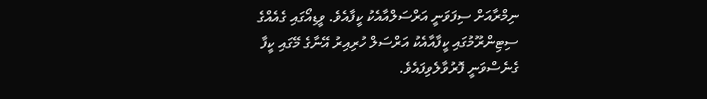ނިމްރާއަށް ސިފަވަނީ އަރްސަލްއާއެކު ކީފާއެވެ. ވީޑިއޯގައި ގެއެއްގެ ސިޓިންރޫމުގައި ކީފާއާއެކު އަރްސަލް ހުރިއިރު އޭނާގެ މޭގައި ކީފާ ގެނެސްވަނީ ފޮރުވާލެވިފައެވެ.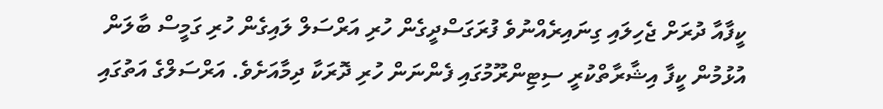ކީފާއާ ދުރަށް ޖެހިލައި ގިނައިރެއްނުވެ ފުރަގަސްދީގެން ހުރި އަރްސަލް ލައިގެން ހުރި ގަމީސް ބާލަން އުޅުމުން ކީފާ އިޝާރާތްކުރީ ސިޓިންރޫމުގައި ފެންނަން ހުރި ދޮރަކާ ދިމާއަށެވެ. އަރްސަލްގެ އަތުގައި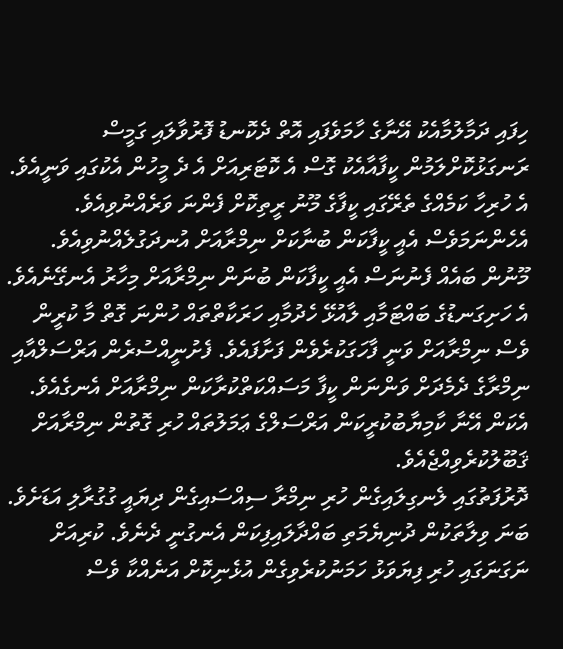ހިފައި ދަމާލުމާއެކު އޭނާގެ ހާމަވެފައި އޮތް ދެކޮނޑު ފޮރުވާލައި ގަމީސް ރަނގަޅުކޮށްލަމުން ކީފާއާއެކު ގޮސް އެ ކޮޓަރިއަށް އެ ދެ މީހުން އެކުގައި ވަނީއެވެ. އެ ހުރިހާ ކަމެއްގެ ތެރޭގައި ކީފާގެ މޫނު ރީތިކޮށް ފެންނަ ވަރެއްނުވިއެވެ. އެހެންނަމަވެސް އެއީ ކީފާކަން ބުނާކަށް ނިމްރާއަށް އުނދަގުލެއްނުވިއެވެ. މޫނުން ބައެއް ފެނުނަސް އެއީ ކީފާކަން ބުނަން ނިމްރާއަށް މިހާރު އެނގޭނެއެވެ. އެ ހަށިގަނޑުގެ ބައްޓަމާއި ލާއުޅޭ ހެދުމާއި ހަރަކާތްތައް ހުންނަ ގޮތް މާ ކުރީން ވެސް ނިމްރާއަށް ވަނީ ފާހަގަކުރެވެން ފަށާފައެވެ. ފެށުނީއްސުރެން އަރްސަލްއާއި ނިމްރާގެ ދެމެދަށް ވަންނަން ކީފާ މަސައްކަތްކުރާކަން ނިމްރާއަށް އެނގެއެވެ. އެކަން އޭނާ ކާމިޔާބުކުރީކަން އަރްސަލްގެ ޢަމަލުތައް ހުރި ގޮތުން ނިމްރާއަށް ޤަބޫލުކުރެވިއްޖެއެވެ.
ދޮރުފަތުގައި ލެނގިލައިގެން ހުރި ނިމްރާ ސިއްސައިގެން ދިޔައީ ގުގުރާލި އަޑަށެވެ. ބަނަ ވިލާތަކުން ދުނިޔެމަތި ބައްދާލައިފިކަން އެނގުނީ ދެނެވެ. ކުރިއަށް ނަގަނަގައި ހުރި ފިޔަވަޅު ހަމަނުކުރެވިގެން އުޅެނިކޮށް އަނެއްކާ ވެސް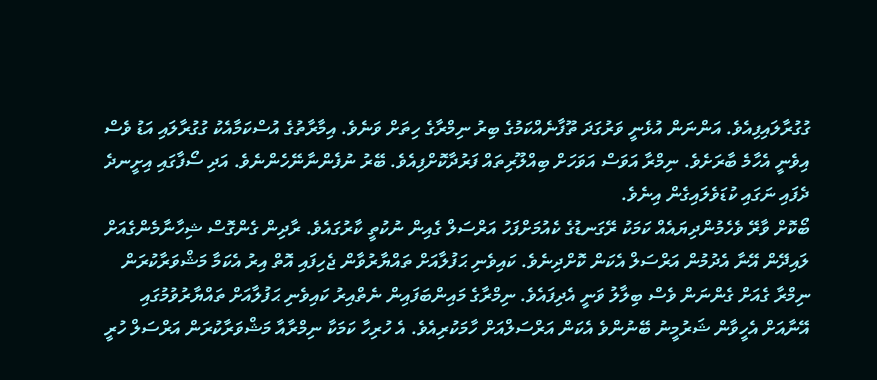ގުގުރާލައިފިއެވެ. އަންނަން އުޅެނީ ވަރުގަދަ ތޫފާނެއްކަމުގެ ބިރު ނިމްރާގެ ހިތަށް ވަނެވެ. އިމާރާތުގެ އުސްކަމާއެކު ގުގުރާލައި އަޑު ވެސް އިވެނީ އެހާމެ ބާރަށެވެ. ނިމްރާ އަވަސް އަވަހަށް ބިއްލޫރިތައް ފަރުދާކޮށްފިއެވެ. ބޭރު ނުފެންނާނޭހެންނެވެ. އަދި ސޯފާގައި އިށީނދެ ދެފައި ނަގައި ކުޑަވެލައިގެން އިނެވެ.
ބޯކޮށް ވާރޭ ވެހެމުންދިޔައެއް ކަމަކު ރޭގަނޑުގެ ކެއުމަށްފަހު އަރްސަލް ގެއިން ނުކުތީ ކާރުގައެވެ. ރާދިން ގެންގޮސް ޝިހާނާމެންގެއަށް ލައިދޭން އޭނާ އެދުމުން އަރްސަލް އެކަން ކޮށްދިނެވެ. ކައިވެނި ޙަފުލާއަށް ތައްޔާރުވާން ޖެހިފައި އޮތް އިރު އެކަމާ މަޝްވަރާކުރަން ނިމްރާ ގެއަށް ގެންނަން ވެސް ބިލާލު ވަނީ އެދިފައެވެ. ނިމްރާގެ މައިންބަފައިން ނެތްއިރު ކައިވެނި ޙަފުލާއަށް ތައްޔާރުވުމުގައި އޭނާއަށް އެހީވާން ޝަރުމީނު ބޭނުންވެ އެކަން އަރްސަލްއަށް ހާމަކުރިއެވެ. އެ ހުރިހާ ކަމަކާ ނިމްރާއާ މަޝްވަރާކުރަން އަރްސަލް ހުރީ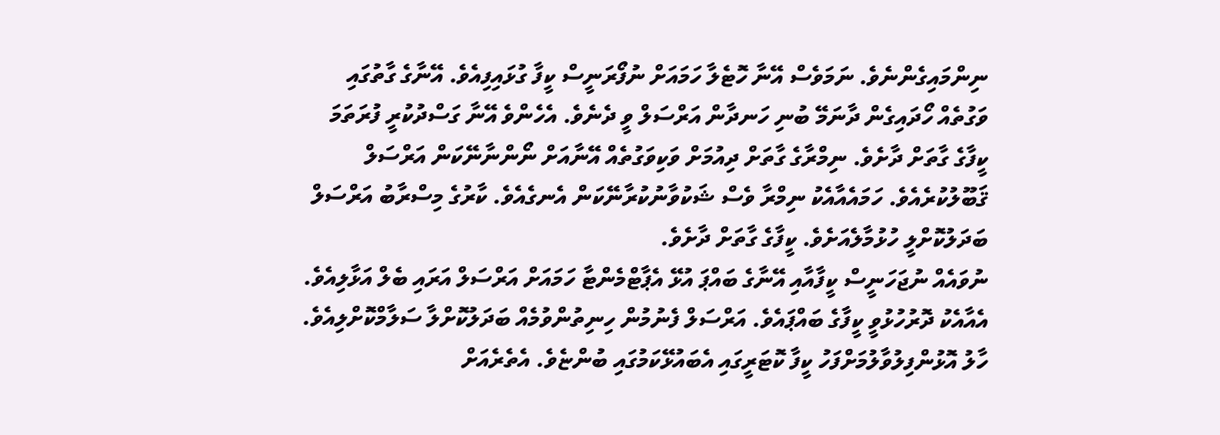ނިންމައިގެންނެވެ. ނަމަވެސް އޭނާ ހޮޓެލާ ހަމައަށް ނުފޯރަނީސް ކީފާ ގުޅައިފިއެވެ. އޭނާގެ ގާތުގައި ވަގުތެއް ހޯދައިގެން ދާނަމޭ ބުނި ހަނދާން އަރްސަލް ވީ ދެނެވެ. އެހެންވެ އޭނާ ގަސްދުކުރީ ފުރަތަމަ ކީފާގެ ގާތަށް ދާށެވެ. ނިމްރާގެ ގާތަށް ދިއުމަށް ވަކިވަގުތެއް އޭނާއަށް ނޯންނާނޭކަން އަރްސަލް ޤަބޫލުކުރެއެވެ. ހަމައެއާއެކު ނިމްރާ ވެސް ޝަކުވާނުކުރާނޭކަން އެނގެއެވެ. ކާރުގެ މިސްރާބު އަރްސަލް ބަދަލުކޮށްލީ ހުޅުމާލެއަށެވެ. ކީފާގެ ގާތަށް ދާށެވެ.
ނުވައެއް ނުޖަހަނީސް ކީފާއާއި އޭނާގެ ބައްޕަ އުޅޭ އެޕާޓްމެންޓާ ހަމައަށް އަރްސަލް އަރައި ބެލް އަޅާލިއެވެ. އެއާއެކު ދޮރުހުޅުވީ ކީފާގެ ބައްޕައެވެ. އަރްސަލް ފެނުމުން ހިނިތުންވުމެއް ބަދަލުކޮށްލާ ސަލާމްކޮށްލިއެވެ. ހާލު އޮޅުންފިލުވާލުމަށްފަހު ކީފާ ކޮޓަރީގައި އެބައުޅޭކަމުގައި ބުންޏެވެ. އެތެރެއަށް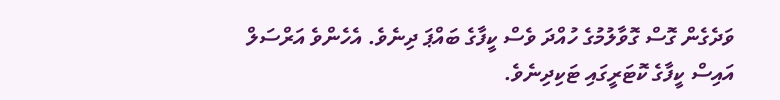ވަދެގެން ގޮސް ގޮވާލުމުގެ ހުއްދަ ވެސް ކީފާގެ ބައްޕަ ދިނެވެ. އެހެންވެ އަރްސަލް އައިސް ކީފާގެ ކޮޓަރީގައި ޓަކިދިނެވެ.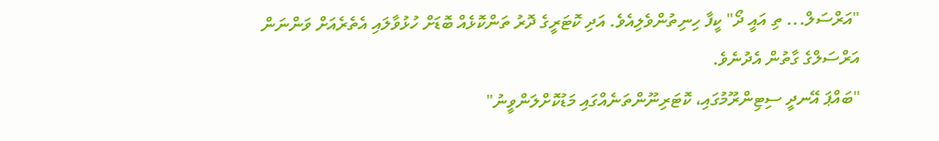"އަރްސަލް... ތި އައީ ދޯ" ކީފާ ހިނިތުންވެލިއެވެ. އަދި ކޮޓަރީގެ ދޮރު ތަންކޮޅެއް ބޮޑަށް ހުޅުވާލައި އެތެރެއަށް ވަންނަން އަރްސަލްގެ ގާތުން އެދުނެވެ.
"ބައްޕަ އޭނދީ ސިޓިންރޫމުގައި، ކޮޓަރިނޫންތަނެއްގައި މަޑުކޮށްލަންވީނު"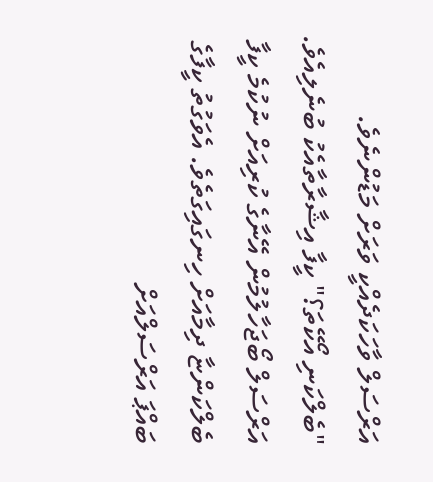އަރްސަލް ވާހަކަދެއްކީ ވަރަށް މަޑުންނެވެ.
"ބެލްކަނި އޯކޭތަ؟" ކީފާ އިޝާރާތާއެކު ބުނެލިއެވެ. އަރްސަލް ބޯޖަހާލުމުން އޭނާގެ ކުރިއަށް ނުކުމެ ކީފާ ބެލްކަންޏާ ދިމާއަށް ހިނގައިގަތެވެ. އެވަގުތު ކީފާގެ ބައްޕަ އަރްސަލްއަށް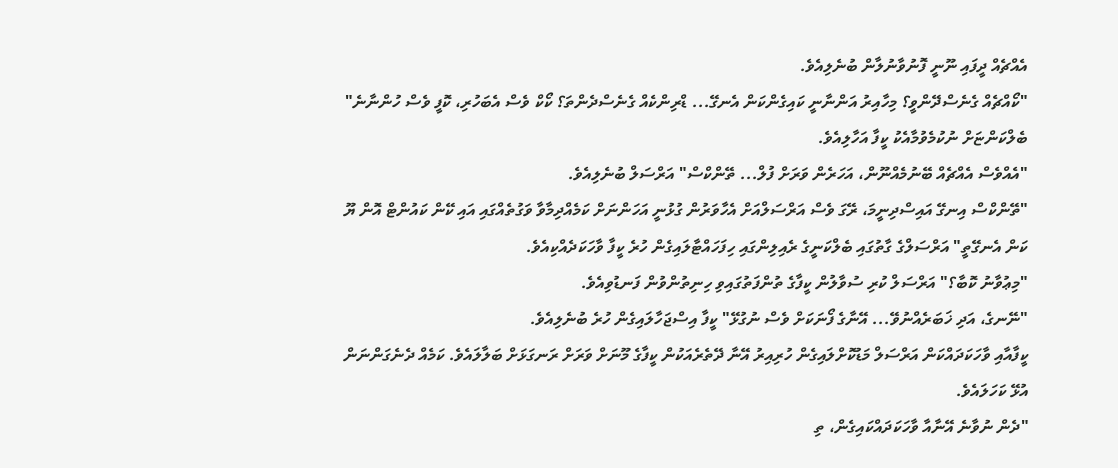އެއްޗެއް ދީފައި ނޫނީ ފޮނުވާނުލާން ބުނެލިއެވެ.
"ކޯއްޗެއް ގެނެސްދޭންވީ؟ މިހާއިރު އަންނާނީ ކައިގެންކަން އެނގޭ... ޑްރިންކެއް ގެނެސްދެންތަ؟ ކޯކް ވެސް އެބަހުރި، ކޮފީ ވެސް ހުންނާނެ" ބެލްކަންޏަށް ނުކުމެވުމާއެކު ކީފާ އަހާލިއެވެ.
"އެއްވެސް އެއްޗެއް ބޭނުމެއްނޫން، އަހަރެން ވަރަށް ފުލް... ތޭންކްސް" އަރްސަލް ބުނެލިއެވެ.
"ތޭންކްސް އިނގޭ އައިސްދިނީމަ، ރޭގަ ވެސް އަރްސަލްއަށް އެހާވަރުން ގުޅުނީ އަހަންނަށް ކަމެއްދިމާވާ ވަގުތެއްގައި އައި ކޭން ކައުންޓް އޮން ޔޫ ކަން އެނގޭތީ" އަރްސަލްގެ ގާތުގައި ބެލްކަނީގެ ރެއިލިންގައި ހިފަހައްޓާލައިގެން ހުރެ ކީފާ ވާހަކަދެއްކިއެވެ.
"މިޢުވާނު ކޮބާ؟" އަރްސަލް ކުރި ސުވާލުން ކީފާގެ ތުންފަތުގައިވި ހިނިތުންވުން ފަނޑުވިއެވެ.
"ނޭނގެ، އަދި ޚަބަރެއްނުވޭ... އޭނާގެ ފޯނަކަށް ވެސް ނުގުޅޭ" ކީފާ އިސްޖަހާލައިގެން ހުރެ ބުނެލިއެވެ.
ކީފާއާއި ވާހަކަދައްކަން އަރްސަލް މަޑުކޮށްލައިގެން ހުރިއިރު އޭނާ ދޭތެރެއަކުން ކީފާގެ މޫނަށް ވަރަށް ރަނގަޅަށް ބަލާލައެވެ. ކަމެއް ދެނެގަންނަން އުޅޭ ކަހަލައެވެ.
"ދެން ނުވާނެ އޭނާއާ ވާހަކަދައްކައިގެން، ތި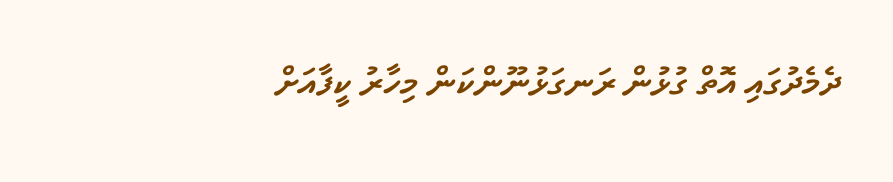ދެމެދުގައި އޮތް ގުޅުން ރަނގަޅުނޫންކަން މިހާރު ކީފާއަށް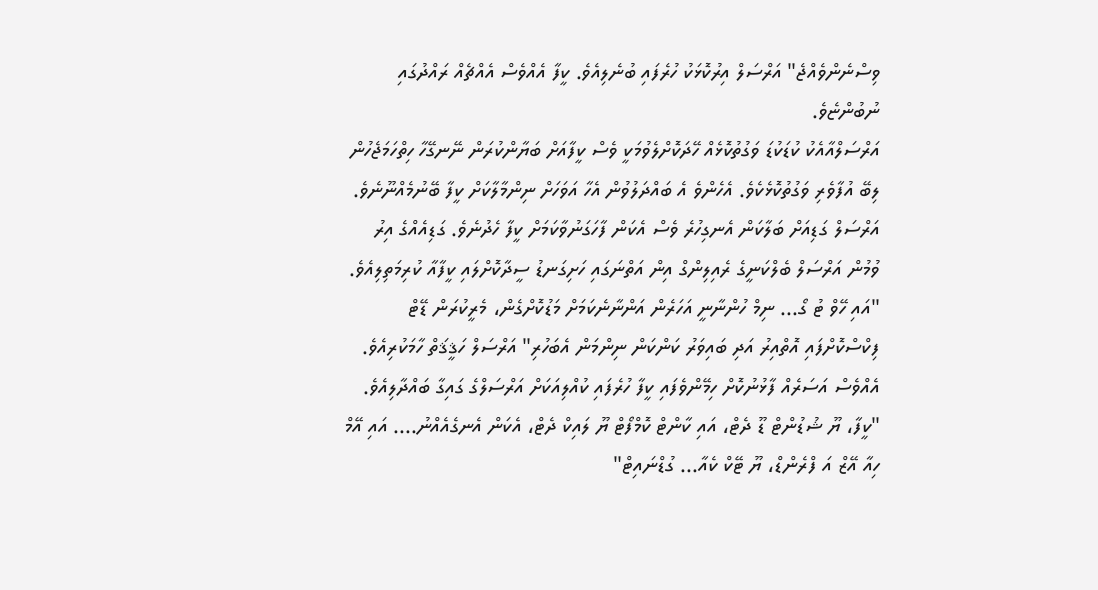ވިސްނެންވެއްޖެ" އަރްސަލް އިރުކޮޅަކު ހުރެފައި ބުނެލިއެވެ. ކީފާ އެއްވެސް އެއްޗެއް ރައްދުގައި ނުބުންޏެވެ.
އަރްސަލްއާއެކު ކުޑަކުޑަ ވަގުތުކޮޅެއް ހޭދަކޮށްލެވުމަކީ ވެސް ކީފާއަށް ބަޔާންކުރަން ނޭނގޭހާ ހިތްހަމަޖެހުން ލިބޭ އުފާވެރި ވަގުތުކޮޅެކެވެ. އެހެންވެ އެ ބައްދަލުވުން އެހާ އަވަހަށް ނިންމާލާކަށް ކީފާ ބޭނުމެއްނޫނެވެ. އަރްސަލް ގަޑިއަށް ބަލާކަން އެނގިހުރެ ވެސް އެކަން ފާހަގަނުވާކަމަށް ކީފާ ހެދުނެވެ. ގަޑިއެއްގެ އިރު ވުމުން އަރްސަލް ބެލްކަނީގެ ރެއިލިންގް އިން އަތްނަގައި ހަށިގަނޑު ސީދާކޮށްލައި ކީފާއާ ކުރިމަތިލިއެވެ.
"އައި ހޭވް ޓު ގޯ... ނިމް ހުންނާނީ އަހަރެން އަންނާނެކަމަށް މަޑުކޮށްގެން، މެރީކުރަން ޑޭޓް ފިކްސްކޮށްފައި އޮތްއިރު އަދި ބައިވަރު ކަންކަން ނިންމަން އެބަހުރި" އަރްސަލް ހަޤީޤަތް ހާމަކުރިއެވެ. އެއްވެސް އަސަރެއް ފާޅުނުކޮށް ހިމޭންވެފައި ކީފާ ހުރެފައި ކުއްލިއަކަށް އަރްސަލްގެ ގައިގާ ބައްދާލިއެވެ.
"ކީފާ، ޔޫ ޝުޑުންޓް ޑޫ ދެޓް، އައި ކާންޓް ކޮމްފޯޓް ޔޫ ލައިކް ދެޓް، އެކަން އެނގެއެއްނު.... އައި އޭމް ހިއާ އޭޒް އަ ފްރެންޑް، ޔޫ ޓޭކް ކެއާ... ގުޑްނައިޓް"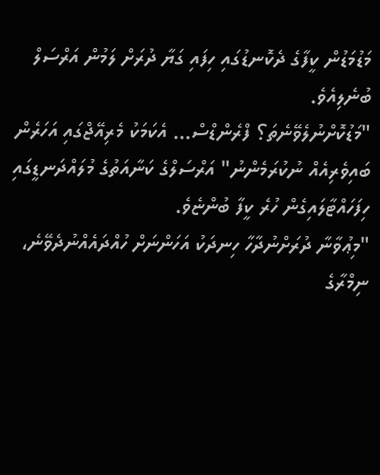މަޑުމަޑުން ކީފާގެ ދެކޮނޑުގައި ހިފައި ގަޔާ ދުރަށް ލަމުން އަރްސަލް ބުނެލިއެވެ.
"މަޑުކޮށްނުލެވޭނެތަ؟ ފްރެންޑްސް... އެކަމަކު މެރިއޭޖްގައި އަހަރެން ބައިވެރިއެއް ނުކުރަމެންނު" އަރްސަލްގެ ކަނާއަތުގެ މުލައްދަނޑީގައި ހިފަހައްޓާލައިގެން ހުރެ ކީފާ ބުންޏެވެ.
"މިޢުވާނާ ދުރަށްނުދާހާ ހިނދަކު އަހަންނަށް ހުއްދައެއްނުދެވޭނެ، ނިމްރާގެ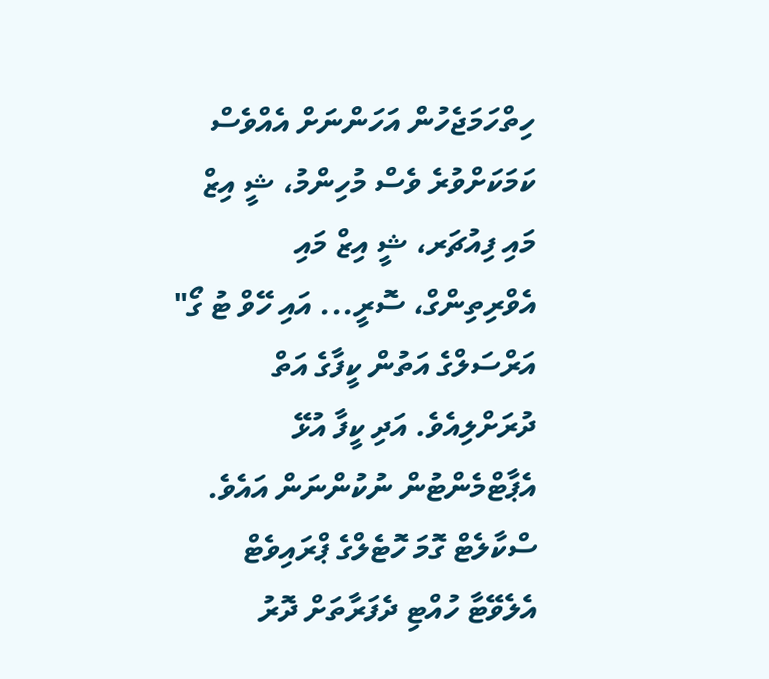ހިތްހަމަޖެހުން އަހަންނަށް އެއްވެސް ކަމަކަށްވުރެ ވެސް މުހިންމު، ޝީ އިޒް މައި ފިއުޗަރ، ޝީ އިޒް މައި އެވްރިތިންގް، ސޮރީ... އައި ހޭވް ޓު ގޯ" އަރްސަލްގެ އަތުން ކީފާގެ އަތް ދުރަށްލިއެވެ. އަދި ކީފާ އުޅޭ އެޕާޓްމެންޓުން ނުކުންނަން އައެވެ.
ސްކާލެޓް ގޮމަ ހޮޓެލްގެ ޕްރައިވެޓް އެލެވޭޓާ ހުއްޓި ދެފަރާތަށް ދޮރު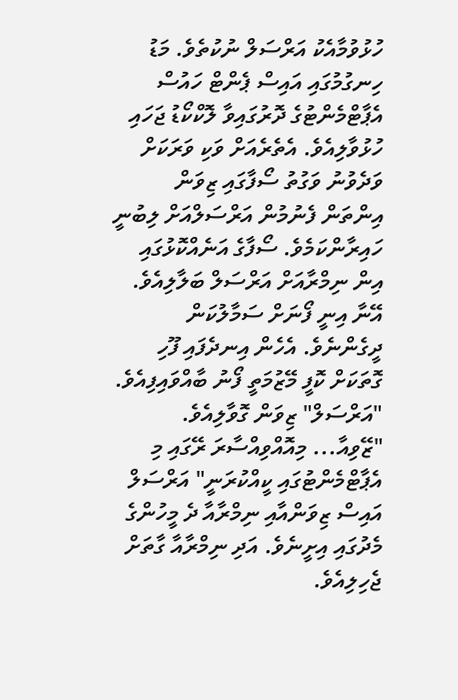ހުޅުވުމާއެކު އަރްސަލް ނުކުތެވެ. މަޑު ހިނގުމުގައި އައިސް ޕެންޓް ހައުސް އެޕާޓްމެންޓުގެ ދޮރުގައިވާ ލޮކްކޯޑު ޖަހައި ހުޅުވާލިއެވެ. އެތެރެއަށް ވަކި ވަރަކަށް ވަދެވުނު ވަގުތު ސޯފާގައި ޒިވަން އިންތަން ފެނުމުން އަރްސަލްއަށް ލިބުނީ ހައިރާންކަމެވެ. ސޯފާގެ އަނެއްކޮޅުގައި އިން ނިމްރާއަށް އަރްސަލް ބަލާލިއެވެ. އޭނާ އިނީ ފޯނަށް ސަމާލުކަން ދީގެންނެވެ. އެހެން އިނދެފައި ފޫހި ގޮތަކަށް ކޮފީ މޭޒުމަތީ ފޯނު ބާއްވައިފިއެވެ.
"އަރްސަލް" ޒިވަން ގޮވާލިއެވެ.
"ޒޭވިއާ... މިއޮއްވިއްސާރަ ރޭގައި މި އެޕާޓްމެންޓުގައި ކީއްކުރަނީ" އަރްސަލް އައިސް ޒިވަންއާއި ނިމްރާއާ ދެ މީހުންގެ މެދުގައި އިށީނެވެ. އަދި ނިމްރާއާ ގާތަށް ޖެހިލިއެވެ.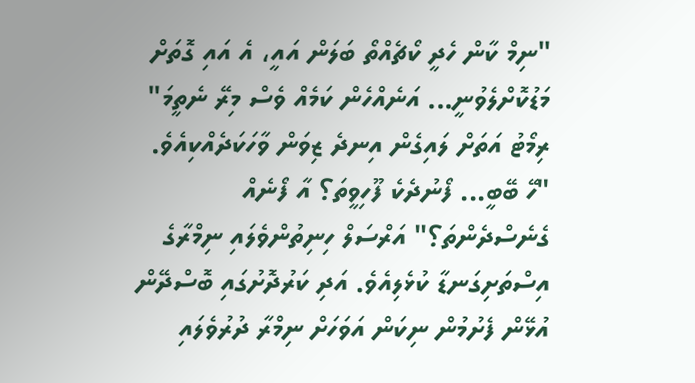"ނިމް ކާން ހެދީ ކޯޗެއްތޯ ބަލަން އައީ، އެ އައި ގޮތަށް މަޑުކޮށްލެވުނީ... އަނެއްހެން ކަމެއް ވެސް މިރޭ ނެތީމަ" ރިމޯޓު އަތަށް ލައިގެން އިނދެ ޒިވަން ވާހަކަދެއްކިއެވެ.
"ހޭ ބޭބީ... ފޯނުދެކެ ފޫހިވީތަ؟ އާ ފޯނެއް ގެނެސްދެންތަ؟" އަރްސަލް ހިނިތުންވެލައި ނިމްރާގެ އިސްތަށިގަނޑާ ކުޅެލިއެވެ. އަދި ކަރުދޮށުގައި ބޮސްދޭން އުޅޭން ފެށުމުން ނިކަން އަވަހަށް ނިމްރާ ދުރުވެލައި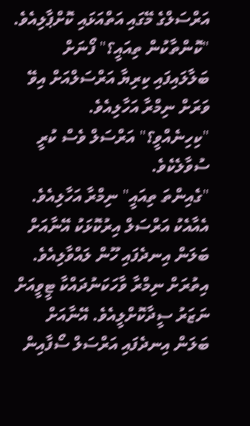އަރްސަލްގެ މޭގައި އަތްއަޅައި ކޮށްޕާލިއެވެ.
"ކޮންތާކުން ތިއައީ؟" ފޯނަށް ބަލާލައިފައި ކިރިޔާ އަރްސަލްއަށް އިވޭ ވަރަށް ނިމްރާ އަހާލިއެވެ.
"ކިހިނެއްވީ؟" އަރްސަލް ވެސް ކުރީ ސުވާލެކެވެ.
"ގެއިންތަ ތިއައީ" ނިމްރާ އަހާލިއެވެ. އެއާއެކު އަރްސަލް އިރުކޮޅަކު އޭނާއަށް ބަލަން އިނދެފައި ހޫން ލައްވާލިއެވެ. އިތުރަށް ނިމްރާ ވާހަކަނުދައްކާ ޓީވީއަށް ނަޒަރު ސީދާކޮށްލީއެވެ. އޭނާއަށް ބަލަން އިނދެފައި އަރްސަލް ސޯފާއިން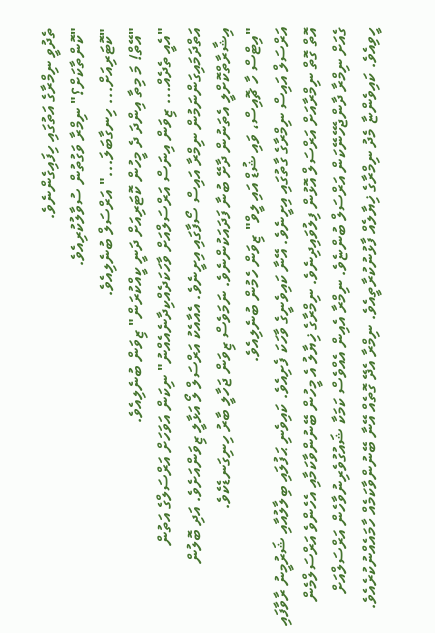ތެދުވީ ނިމްރާގެ އަތުގައި ހިފައިގެންނެވެ.
"ކޮންތާކަށް؟" ނިމްރާ ވަގުތުން ސުވާލުކުރިއެވެ.
"ކޮޓަރިއަށް... ހިނގާބަލަ..." އަރްސަލް ބުނެލިއެވެ.
"އޭތް! މަ މިތާ އިންދަ ދެ މީހުން ކޮޓަރިއަށް ދަނީ ކީއްކުރަން" ޒިވަން ބުނެލިއެވެ.
"އެއީ ތެދެއް... ޒިވަން އިނަސް އަރްސަލްއަށް ވާހަކަދެއްކިދާނެއެއްނު" ނިކަން އަވަހަށް އަރްސަލްގެ އަތުން އަތްދަމައިގަންނަމުން ނިމްރާ އައިސް ސޯފާގައި އިށީނެވެ. އެއާއެކު އަރްސަލް ލޯ އަޅާލީ ޒިވަންއަށެވެ. އަދި ބޮލުން އިޝާރާތްކޮށްލީ އެތަނުން ދާށޭ ބުނާ ފަދައަކުންނެވެ. ނަމަވެސް ޒިވަން ޖަހާލީ ބާރު ހިނިގަނޑެކެވެ.
"އިޓްސް ހާ ޗޮއިސް، ވައި ޝުޑް އައި ލީވް" ޒިވަން ހެމުން ބުނެލިއެވެ.
އަރްސަލް އައިސް ނިމްރާގެ ގާތުގައި އިށީނެވެ. އޭނާ ކައިވެނީގެ ވާހަކަ ފެށިއެވެ. ކައިވެނި ޙަފުލައި ބިލާލުއާއި ޝަރުމީނު ރާވާފައި އޮތް ގޮތް ނިމްރާއަށް އަރްސަލް އޮޅުން ފިލުވައިދިނެވެ. ނިމްރާގެ ޚިޔާލު އެ މީހުން ބޭނުންވާކަމާއި އެހެންވެ އަރްސަލްމެން ގެއަށް ނިމްރާ ދާންޖެހޭނޭކަން އަރްސަލް ބުންޏެވެ. ނިމްރާ އެއިން އެއްވެސް ކަމަކާ ޝައުގުވެރިނުވާހެން އަރްސަލްއަށް ހީވިއެވެ. ކައިވެންޏާ މެދު ނިމްރާގެ ޚިޔާލެއް ފާޅުނުކުރާތީއެވެ. ނިމްރާ އެދޭ ގޮތެއް އޭނާ ބޭނުންވާކަމެއް ހާމައެއްނުކުރެއެވެ.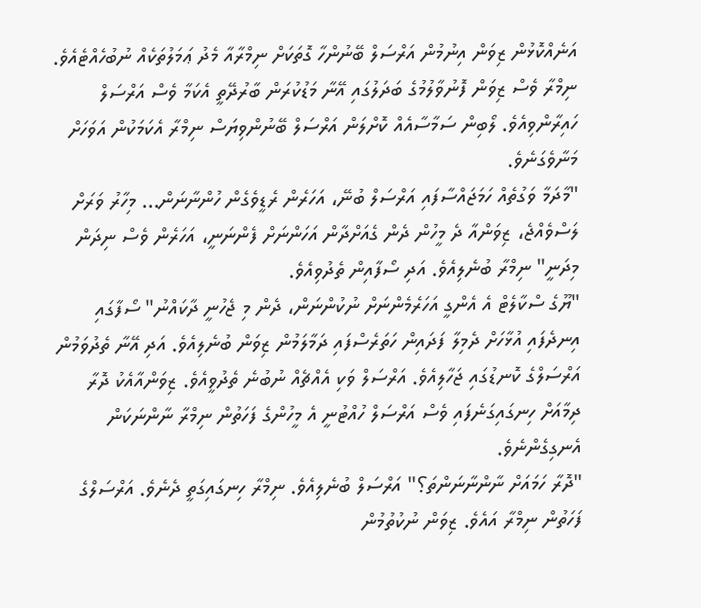އަނެއްކޮޅުން ޒިވަން އިނުމުން އަރްސަލް ބޭނުންހާ ގޮތަކަށް ނިމްރާއާ މެދު ޢަމަލުތަކެއް ނުބުހެއްޓެއެވެ. ނިމްރާ ވެސް ޒިވަން ފޮނުވާލުމުގެ ބަދަލުގައި އޭނާ މަޑުކުރަން ބާރުދޭތީ އެކަމާ ވެސް އަރްސަލް ހައިރާންވިއެވެ. ލޯބިން ސަމާސާއެއް ކޮށްލަން އަރްސަލް ބޭނުންވިޔަސް ނިމްރާ އެކަމަކުން އަވަހަށް މަނާވެގަނެވެ.
"މާދަމާ ވަގުތެއް ހަމަޖައްސާފައި އަރްސަލް ބުނޭ، އަހަރެން ރެޑީވެގެން ހުންނާނަން... މިހާރު ވަރަށް ލަސްވެއްޖެ، ޒިވަންއާ ދެ މީހުން ދެން ގެއަށްދާން އަހަންނަށް ފެންނަނީ، އަހަރެން ވެސް ނިދަން މިދަނީ" ނިމްރާ ބުނެލިއެވެ. އަދި ސޯފާއިން ތެދުވިއެވެ.
"ޔޫގެ ސްކާލެޓް އެ އެންގީ އަހަރެމެންނަށް ނުކުންނަން، ދެން މި ޖެހުނީ ދާކައްނު" ސޯފާގައި އިނދެފައި އުޅާހަށް ދެމިލާ ފަދައިން ހަތަރެސްފައި ދަމާލަމުން ޒިވަން ބުނެލިއެވެ. އަދި އޭނާ ތެދުވަމުން އަރްސަލްގެ ކޮނޑުގައި ޖަހާލިއެވެ. އަރްސަލް ވަކި އެއްޗެއް ނުބުނެ ތެދުވީއެވެ. ޒިވަންއާއެކު ދޮރާ ދިމާއަށް ހިނގައިގަނެފައި ވެސް އަރްސަލް ހުއްޓުނީ އެ މީހުންގެ ފަހަތުން ނިމްރާ ނާންނަކަން އެނގިގެންނެވެ.
"ދޮރާ ހަމައަށް ނާންނާނަންތަ؟" އަރްސަލް ބުނެލިއެވެ. ނިމްރާ ހިނގައިގަތީ ދެނެވެ. އަރްސަލްގެ ފަހަތުން ނިމްރާ އައެވެ. ޒިވަން ނުކުތުމުން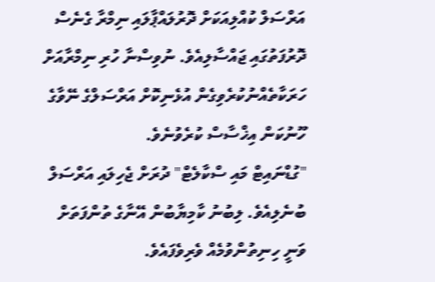އަރްސަލް ކުއްލިއަކަށް ދޮރުލައްޕާލައި ނިމްރާ ގެނެސް ދޮރުފަތުގައި ޖައްސާލިއެވެ. ނުވިސްނާ ހުރި ނިމްރާއަށް ހަރަކާތެއްނުކުރެވިގެން އުޅެނިކޮށް އަރްސަލްގެ ނޭވާގެ ހޫނުކަން އިޚްސާސް ކުރެވުނެވެ.
"ގުޑްނައިޓް މައި ސްކާލެޓް" ދުރަށް ޖެހިލައި އަރްސަލް ބުނެލިއެވެ. ލިބުނު ކާމިޔާބުން އޭނާގެ ތުންފަތަށް ވަނީ ހިނިތުންވުމެއް ވެރިވެފައެވެ.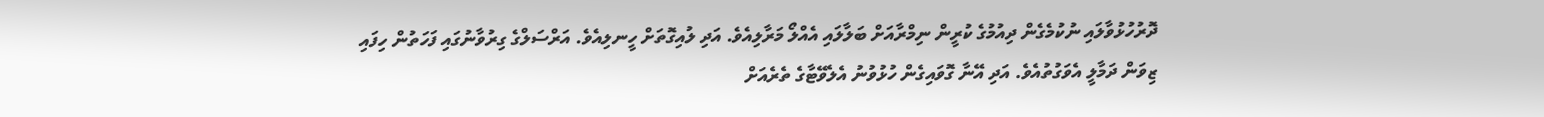ދޮރުހުޅުވާލައި ނުކުމެގެން ދިއުމުގެ ކުރީން ނިމްރާއަށް ބަލާލައި އެއްލޯ މަރާލިއެވެ. އަދި ލުއިގޮތަށް ހީނލިއެވެ. އަރްސަލްގެ ގިރުވާނުގައި ފަހަތުން ހިފައި ޒިވަން ދަމާލީ އެވަގުތުއެވެ. އަދި އޭނާ ގޮވައިގެން ހުޅުވުނު އެލެވޭޓާގެ ތެރެއަށް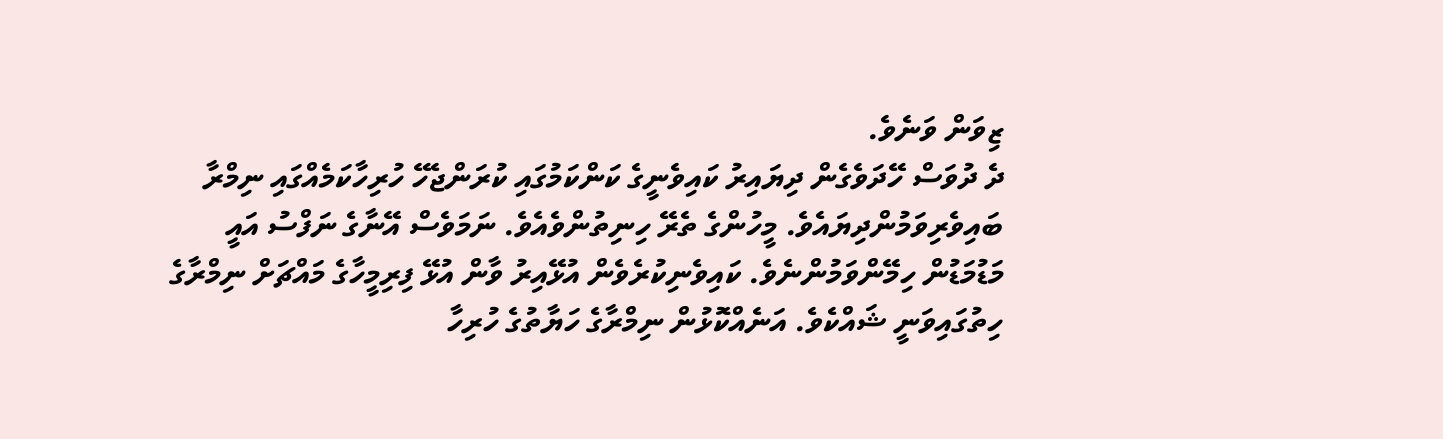ޒިވަން ވަނެވެ.
ދެ ދުވަސް ހޭދަވެގެން ދިޔައިރު ކައިވެނީގެ ކަންކަމުގައި ކުރަންޖެހޭ ހުރިހާކަމެއްގައި ނިމްރާ ބައިވެރިވަމުންދިޔައެވެ. މީހުންގެ ތެރޭ ހިނިތުންވެއެވެ. ނަމަވެސް އޭނާގެ ނަފްސު އައީ މަޑުމަޑުން ހިމޭންވަމުންނެވެ. ކައިވެނިކުރެވެން އުޅޭއިރު ވާން އުޅޭ ފިރިމީހާގެ މައްޗަށް ނިމްރާގެ ހިތުގައިވަނީ ޝައްކެވެ. އަނެއްކޮޅުން ނިމްރާގެ ހަޔާތުގެ ހުރިހާ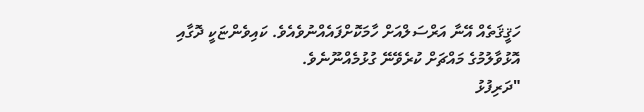ހަޤީޤަތެއް އޭނާ އަރްސަލްއަށް ހާމަކޮށްފައެއްނުވެއެވެ. ކައިވެންޏަކީ ދޮގާއި އޮޅުވާލުމުގެ މައްޗަށް ކުރެވޭނޭ ގުޅުމެއްނޫނެވެ.
"ދަރިފުޅު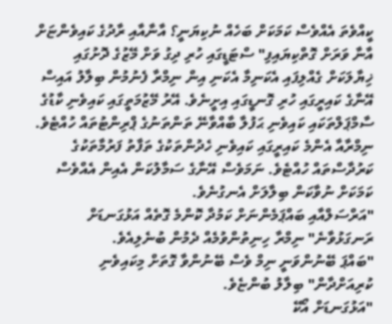ކީއްވެތަ އެއްވެސް ކަމަކަށް ބަހެއް ނުކިޔަނީ؟ އާނާއާއި ރާދުގެ ކައިވެންޏަށް އާނާ ވަރަށް ގޮތްކިޔައިފި" ސްޓަޑީގައި ހުރި ދިގު ވަށް މޭޒުގެ ދޮށުގައި ޚިޔާލަކަށް ގެއްލިފައި އެކަނިމާ އެކަނި އިން ނިމްރާ ފެނުމުން ބިލާލު އައިސް އޭނާގެ ކައިރީގައި ހުރި ގޮނޑީގައި އިށީނެވެ. އޭރު މޭޒުމަތީގައި ކައިވެނި ކާޑުގެ ސާމްޕަލްތަކައި ކައިވެނި ޙަފުލާ ބާއްވާނޭ ތަންތަނުގެ ޕްރިންޓުތައް ހުއްޓެވެ. ނިމްރާއާ އެންމެ ކައިރީގައި ކައިވެނި ހެދުންތަކުގެ ތަފާތު ފަރުމާތަކުގެ ކަރުދާސްތައް ހުއްޓެވެ. ނަމަވެސް އޭނާގެ ސަމާލުކަން އެއިން އެއްވެސް ކަމަކަށް ނުވާކަން ބިލާލަށް އެނގުނެވެ.
"އަރްސަލްއާއި ބައްޕަމެންނަށް ކަމުދާ ކޮންމެ ގޮތެއް އަޅުގަނޑަށް ރަނގަޅުވާނެ" ނިމްރާ ހިނިތުންވުމެއް ދެމުން ބުނެލިއެވެ.
"ބައްޕަ ބޭނުންވަނީ ނިމް ވެސް ބޭނުންވާ ގޮތަށް މިކައިވެނި ކުރިއަށްދާން" ބިލާލު ބުންޏެވެ.
"އަޅުގަނޑަށް އޯކޭ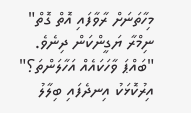މިހާތަނަށް ރާވާފައި އޮތް ގޮތް" ނިމްރާ ޔަގީންކަން ދިނެވެ.
"ބައްޕަ ވާހަކައެއް އަހާލަންތަ؟" އިރުކޮޅަކު އިނދެފައި ބިލާލު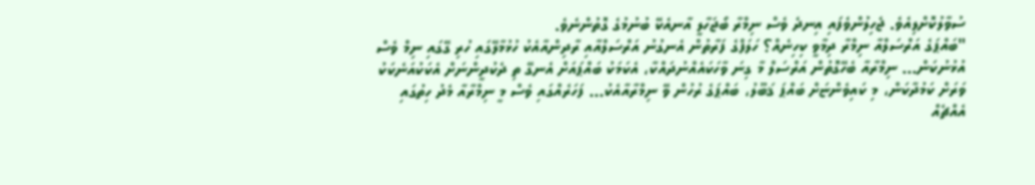ސުވާލުކޮށްލިއެވެ. ޖެހިލުންވެފައި އިނދެ ވެސް ނިމްރާ ބޯޖަހާލީ އާނއެކޭ ބުނުމުގެ ގޮތުންނެވެ.
"ބައްޕަގެ އަރްސަލްއާ ނިމްރާ ދިމާވީ ކިހިނެއް؟ ހަލަފްގެ ފަރާތުން އެނގުނު އަރްސަލްއާއި ރާދިންއާއެކު ހުޅުމާލޭގައި ހުރި ގޭގައި ނިމް ވެސް އުޅުނުކަން... ނިމްރާއާ ބެހޭގޮތުން އަރްސަލް މާ ގިނަ ވާހަކައެއްނުދައްކާ، އެކަމަކު ބައްޕައަށް އެނގޭ ތި ދެކުދީންނަށް އެކަކުއަނެކަކު ވަރަށް ކަމުދާކަން، މި ކައިވެންޏަށް ބައްޕަ ޤަބޫލު، ބައްޕަގެ ރުހުން ވޭ ނިމްރާއާއެކު... ފަހަރެއްގައި ވެސް މީ ނިމްރާއާ މެދު ހިތުގައި އެއްޗެއް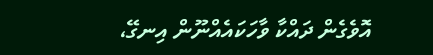އޮވެގެން ދައްކާ ވާހަކައެއްނޫން އިނގޭ،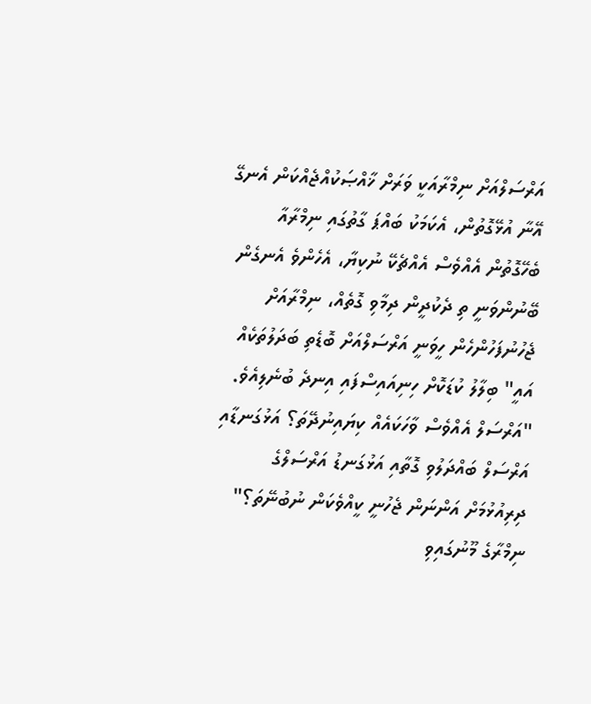އަރްސަލްއަށް ނިމްރާއަކީ ވަރަށް ޚާއްޞަކުއްޖެއްކަން އެނގޭ އޭނާ އުޅޭގޮތުން، އެކަމަކު ބައްޕަ ގާތުގައި ނިމްރާއާ ބެހޭގޮތުން އެއްވެސް އެއްޗެކޭ ނުކިޔާ، އެހެންވެ އެނގެން ބޭނުންވަނީ ތި ދެކުދީން ދިމާވި ގޮތެއް، ނިމްރާއަށް ޖެހުނުފަހުންހެން ހީވަނީ އަރްސަލްއަށް ބޮޑެތި ބަދަލުތަކެއް އައީ" ބިލާލު ކުޑަކޮށް ހިނިއައިސްފައި އިނދެ ބުނެލިއެވެ.
"އަރްސަލް އެއްވެސް ވާހަކައެއް ކިޔައިނުދޭތަ؟ އަޅުގަނޑާއި އަރްސަލް ބައްދަލުވި ގޮތާއި އަޅުގަނޑު އަރްސަލްގެ ދިރިއުޅުމަށް އަންނަން ޖެހުނީ ކީއްވެކަން ނުބުނޭތަ؟" ނިމްރާގެ މޫނުގައިވި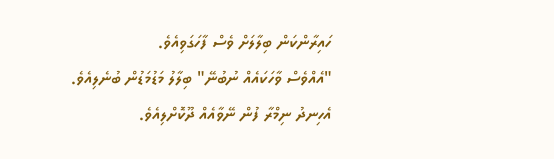ހައިރާންކަން ބިލާލަށް ވެސް ފާހަގަވިއެވެ.
"އެއްވެސް ވާހަކައެއް ނުބުނޭ" ބިލާލު މަޑުމަޑުން ބުނެލިއެވެ. އެހިނދު ނިމްރާ ފުން ނޭވާއެއް ދޫކޮށްލިއެވެ.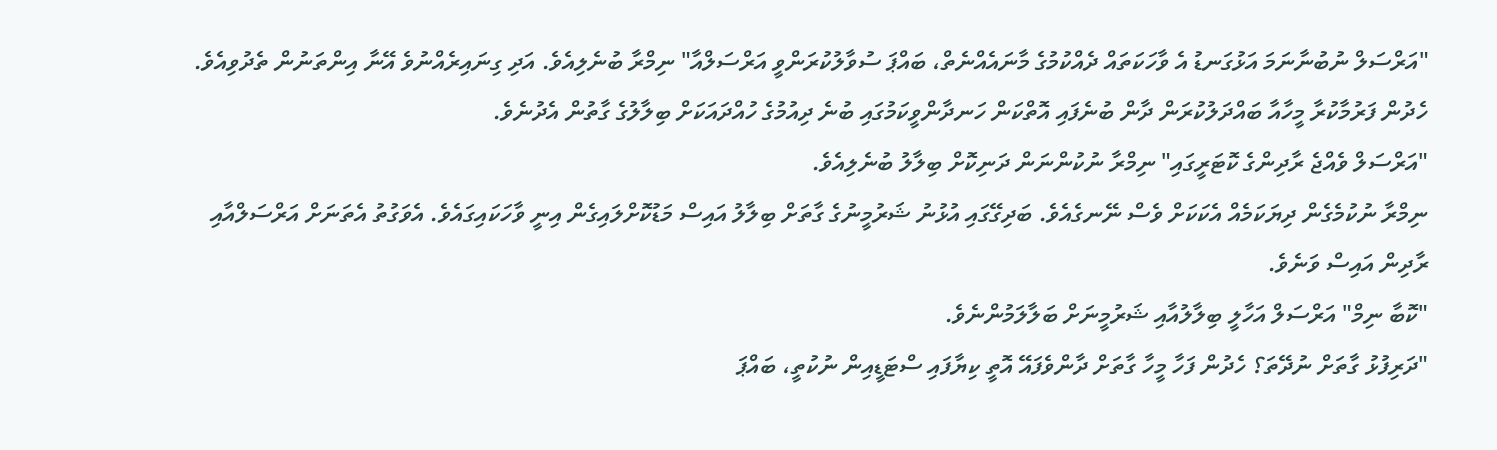"އަރްސަލް ނުބުނާނަމަ އަޅުގަނޑު އެ ވާހަކަތައް ދެއްކުމުގެ މާނައެއްނެތް، ބައްޕަ ސުވާލުކުރަންވީ އަރްސަލްއާ" ނިމްރާ ބުނެލިއެވެ. އަދި ގިނައިރެއްނުވެ އޭނާ އިންތަނުން ތެދުވިއެވެ. ހެދުން ފަރުމާކުރާ މީހާއާ ބައްދަލުކުރަން ދާން ބުނެފައި އޮތްކަން ހަނދާންވީކަމުގައި ބުނެ ދިއުމުގެ ހުއްދައަކަށް ބިލާލުގެ ގާތުން އެދުނެވެ.
"އަރްސަލް ވެއްޖެ ރާދިންގެ ކޮޓަރީގައި" ނިމްރާ ނުކުންނަން ދަނިކޮށް ބިލާލު ބުނެލިއެވެ.
ނިމްރާ ނުކުމެގެން ދިޔަކަމެއް އެކަކަށް ވެސް ނޭނގެއެވެ. ބަދިގޭގައި އުޅުނު ޝަރުމީނުގެ ގާތަށް ބިލާލު އައިސް މަޑުކޮށްލައިގެން އިނީ ވާހަކައިގައެވެ. އެވަގުތު އެތަނަށް އަރްސަލްއާއި ރާދިން އައިސް ވަނެވެ.
"ކޮބާ ނިމް" އަރްސަލް އަހާލީ ބިލާލުއާއި ޝަރުމީނަށް ބަލާލަމުންނެވެ.
"ދަރިފުޅު ގާތަށް ނުދޭތަ؟ ހެދުން ފަހާ މީހާ ގާތަށް ދާންވެފައޭ އޮތީ ކިޔާފައި ސްޓަޑީއިން ނުކުތީ، ބައްޕަ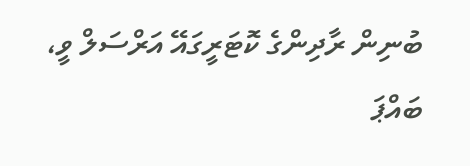ބުނިން ރާދިންގެ ކޮޓަރީގައޭ އަރްސަލް ވީ، ބައްޕަ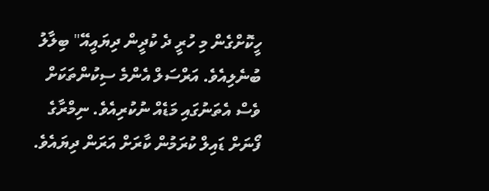ހީކޮށްގެން މި ހުރީ ދެ ކުދީން ދިޔައީއޭ" ބިލާލު ބުނެލިއެވެ. އަރްސަލް އެންމެ ސިކުންތަކަށް ވެސް އެތަނުގައި މަޑެއް ނުކުރިއެވެ. ނިމްރާގެ ފޯނަށް ޑައިލް ކުރަމުން ކާރަށް އަރަން ދިޔައެވެ.